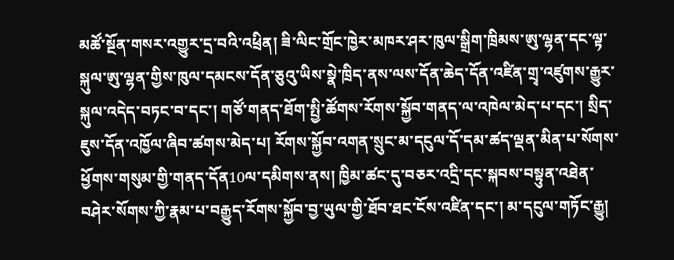མཚོ་སྔོན་གསར་འགྱུར་དྲ་བའི་འཕྲིན། ཟི་ལིང་གྲོང་ཁྱེར་མཁར་ཤར་ཁུལ་སྒྲིག་ཁྲིམས་ཨུ་ལྷན་དང་ལྟ་སྐུལ་ཨུ་ལྷན་གྱིས་ཁུལ་དམངས་དོན་ཅུའུ་ཡིས་སྣེ་ཁྲིད་ནས་ལས་དོན་ཆེད་དོན་འཛིན་གྲྭ་འཛུགས་རྒྱུར་སྐུལ་འདེད་བཏང་བ་དང་། གཙོ་གནད་ཐོག་སྤྱི་ཚོགས་རོགས་སྐྱོབ་གནད་ལ་འཁེལ་མེད་པ་དང་། སྲིད་ཇུས་དོན་འཁྱོལ་ཞིབ་ཚགས་མེད་པ། རོགས་སྐྱོབ་འགན་སྲུང་མ་དངུལ་དོ་དམ་ཚད་ལྡན་མིན་པ་སོགས་ཕྱོགས་གསུམ་གྱི་གནད་དོན10ལ་དམིགས་ནས། ཁྱིམ་ཚང་དུ་བཅར་འདྲི་དང་སྐབས་བསྟུན་འཐེན་བཤེར་སོགས་ཀྱི་རྣམ་པ་བརྒྱུད་རོགས་སྐྱོབ་བྱ་ཡུལ་གྱི་ཐོབ་ཐང་ངོས་འཛིན་དང་། མ་དངུལ་གཏོང་རྒྱུ།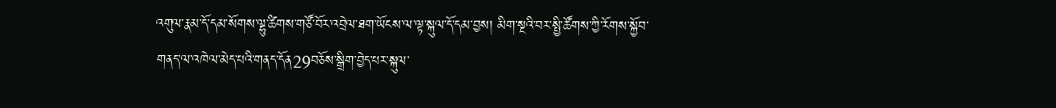འགུལ་རྣམ་དོ་དམ་སོགས་ལྷུ་ཚིགས་གཙོ་བོར་འབྲེལ་ཐག་ཡོངས་ལ་ལྟ་སྐུལ་དོ་དམ་བྱས། མིག་སྔའི་བར་སྤྱི་ཚོགས་ཀྱི་རོགས་སྐྱོབ་གནད་ལ་འཁེལ་མེད་པའི་གནད་དོན29བཅོས་སྒྲིག་བྱེད་པར་སྐུལ་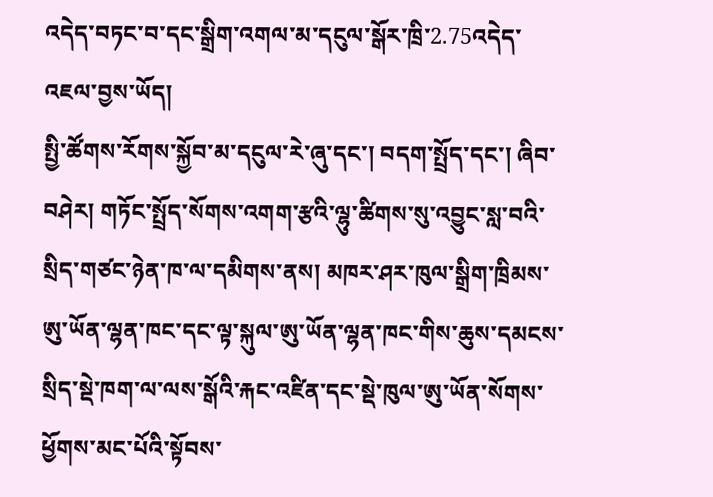འདེད་བཏང་བ་དང་སྒྲིག་འགལ་མ་དངུལ་སྒོར་ཁྲི་2.75འདེད་འཇལ་བྱས་ཡོད།
སྤྱི་ཚོགས་རོགས་སྐྱོབ་མ་དངུལ་རེ་ཞུ་དང་། བདག་སྤྲོད་དང་། ཞིབ་བཤེར། གཏོང་སྤྲོད་སོགས་འགག་རྩའི་ལྷུ་ཚིགས་སུ་འབྱུང་སླ་བའི་སྲིད་གཙང་ཉེན་ཁ་ལ་དམིགས་ནས། མཁར་ཤར་ཁུལ་སྒྲིག་ཁྲིམས་ཨུ་ཡོན་ལྷན་ཁང་དང་ལྟ་སྐུལ་ཨུ་ཡོན་ལྷན་ཁང་གིས་ཆུས་དམངས་སྲིད་སྡེ་ཁག་ལ་ལས་སྒོའི་རྐང་འཛིན་དང་སྡེ་ཁུལ་ཨུ་ཡོན་སོགས་ཕྱོགས་མང་པོའི་སྟོབས་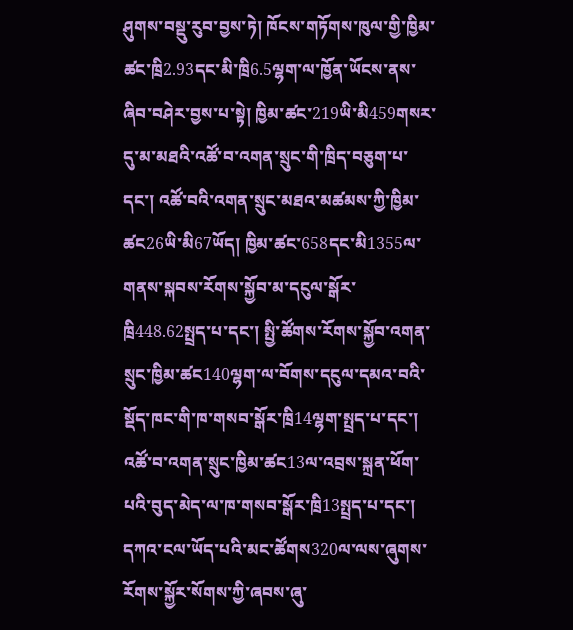ཤུགས་བསྡུ་རུབ་བྱས་ཏེ། ཁོངས་གཏོགས་ཁུལ་གྱི་ཁྱིམ་ཚང་ཁྲི2.93དང་མི་ཁྲི6.5ལྷག་ལ་ཁྱོན་ཡོངས་ནས་ཞིབ་བཤེར་བྱས་པ་སྟེ། ཁྱིམ་ཚང་219ཡི་མི459གསར་དུ་མ་མཐའི་འཚོ་བ་འགན་སྲུང་གི་ཁྲིད་བཅུག་པ་དང་། འཚོ་བའི་འགན་སྲུང་མཐའ་མཚམས་ཀྱི་ཁྱིམ་ཚང26ཡི་མི67ཡོད། ཁྱིམ་ཚང་658དང་མི1355ལ་གནས་སྐབས་རོགས་སྐྱོབ་མ་དངུལ་སྒོར་ཁྲི448.62སྤྲད་པ་དང་། སྤྱི་ཚོགས་རོགས་སྐྱོབ་འགན་སྲུང་ཁྱིམ་ཚང140ལྷག་ལ་བོགས་དངུལ་དམའ་བའི་སྡོད་ཁང་གི་ཁ་གསབ་སྒོར་ཁྲི14ལྷག་སྤྲད་པ་དང་། འཚོ་བ་འགན་སྲུང་ཁྱིམ་ཚང13ལ་འབྲས་སྐྲན་ཕོག་པའི་བུད་མེད་ལ་ཁ་གསབ་སྒོར་ཁྲི13སྤྲད་པ་དང་། དཀའ་ངལ་ཡོད་པའི་མང་ཚོགས320ལ་ལས་ཞུགས་རོགས་སྐྱོར་སོགས་ཀྱི་ཞབས་ཞུ་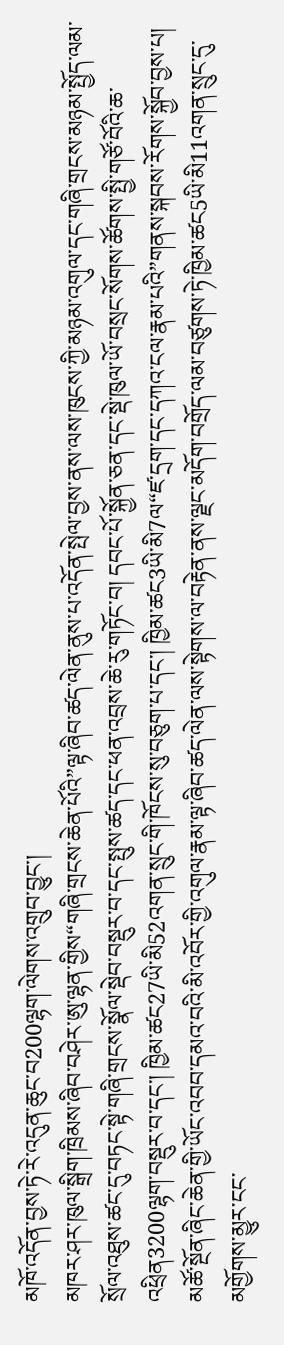མཁོ་འདོན་བྱས་ཏེ་རེ་འདུན་ཆུང་བ200ལྷག་ལེགས་འགྲུབ་བྱུང་།
མཁར་ཤར་ཁུལ་སྒྲིག་ཁྲིམས་ཞིབ་བཤེར་ཨུ་ལྷན་གྱིས“གཞི་གྲངས་ཆེན་པོའི”ལྟ་ཞིབ་ཚད་ལེན་ནུས་པ་འདོན་སྤེལ་བྱས་ནས་ལས་ཁུངས་ཀྱི་མཉམ་འགུལ་དང་གཞི་གྲངས་མཉམ་སྤྱོད་ལམ་སྲོལ་འཐུས་ཚང་དུ་བཏང་སྟེ་གཞི་གྲངས་སྣོལ་སྡེབ་བསྡུར་བ་དང་སྤུས་ཚད་དང་ཕན་འབྲས་ཆེ་རུ་གཏོང་བ། དབང་པོ་སྐྱོན་ཅན་དང་སྡེ་ཁུལ་ཡོ་བསྲང་སོགས་ཚོགས་སྤྱི་གཙོ་བོའི་ཆ་འཕྲིན3200ལྷག་བསྡུར་བ་དང་། ཁྱིམ་ཚང27ཡི་མི52འགན་སྲུང་གི་ཁོངས་སུ་བཅུག་པ་དང་། ཁྱིམ་ཚང3ཡི་མི7ལ“ཛ་དྲག་དང་དཀའ་ངལ་རྣམ་པའི”གནས་སྐབས་རོགས་སྐྱོབ་བྱས་པ། མཚོ་སྔོན་ཞིང་ཆེན་གྱི་ཡོང་འབབ་དམའ་བའི་མི་འབོར་གྱི་འགུལ་རྣམ་ལྟ་ཞིབ་ཚད་ལེན་ལས་སྟེགས་ལ་བརྟེན་ནས་ལྗང་མདོག་བགྲོད་ལམ་བཙུགས་ཏེ་ཁྱིམ་ཚང5ཡི་མི11འགན་སྲུང་དུ་མགྱོགས་མྱུར་ངང་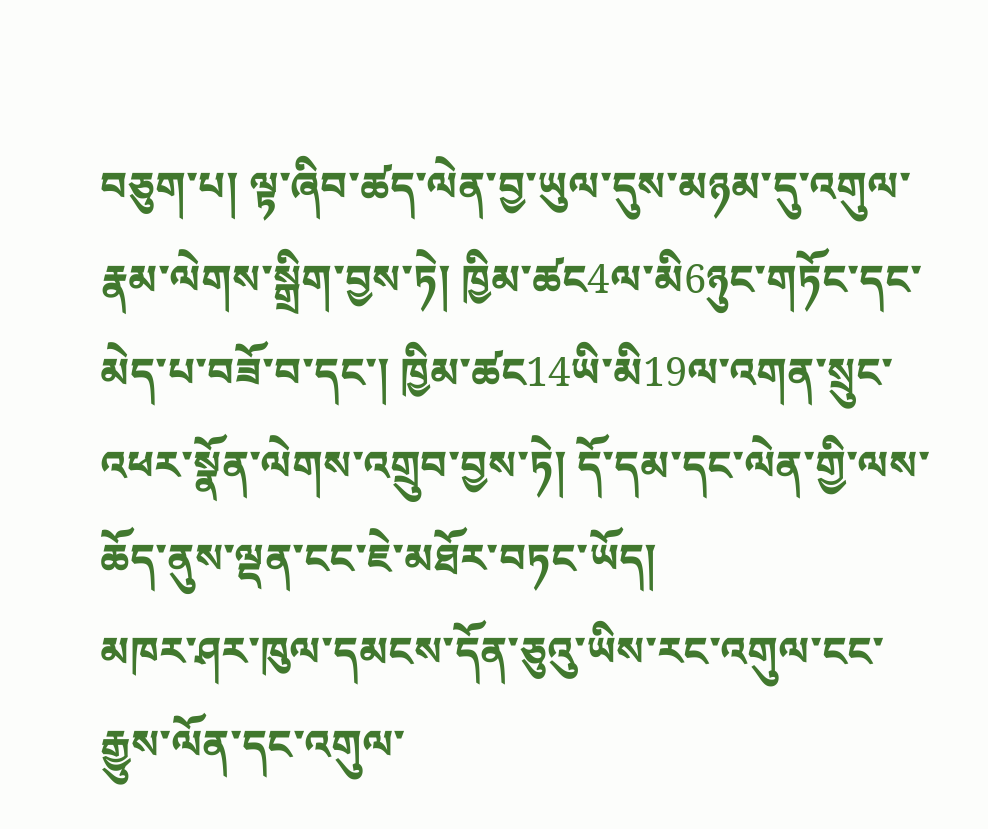བཅུག་པ། ལྟ་ཞིབ་ཚད་ལེན་བྱ་ཡུལ་དུས་མཉམ་དུ་འགུལ་རྣམ་ལེགས་སྒྲིག་བྱས་ཏེ། ཁྱིམ་ཚང4ལ་མི6ཉུང་གཏོང་དང་མེད་པ་བཟོ་བ་དང་། ཁྱིམ་ཚང14ཡི་མི19ལ་འགན་སྲུང་འཕར་སྣོན་ལེགས་འགྲུབ་བྱས་ཏེ། དོ་དམ་དང་ལེན་གྱི་ལས་ཆོད་ནུས་ལྡན་ངང་ཇེ་མཐོར་བཏང་ཡོད།
མཁར་ཤར་ཁུལ་དམངས་དོན་ཅུའུ་ཡིས་རང་འགུལ་ངང་རྒྱུས་ལོན་དང་འགུལ་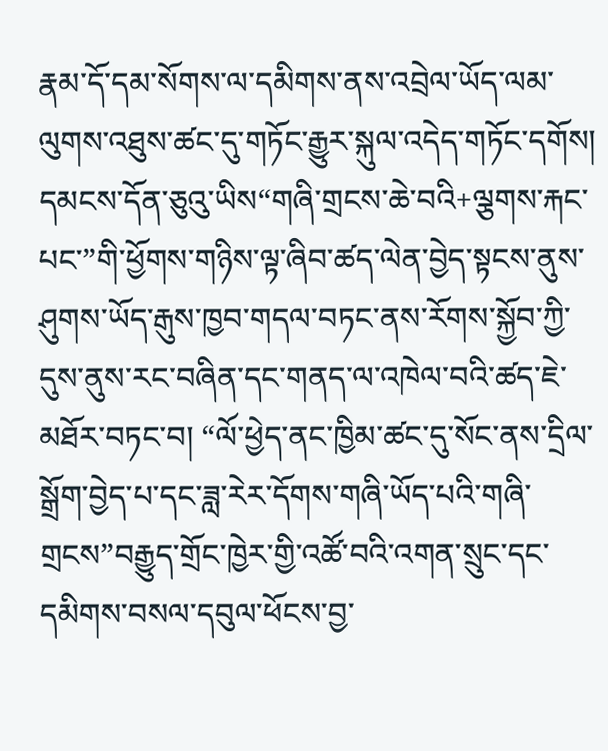རྣམ་དོ་དམ་སོགས་ལ་དམིགས་ནས་འབྲེལ་ཡོད་ལམ་ལུགས་འཐུས་ཚང་དུ་གཏོང་རྒྱུར་སྐུལ་འདེད་གཏོང་དགོས། དམངས་དོན་ཅུའུ་ཡིས“གཞི་གྲངས་ཆེ་བའི+ལྕགས་རྐང་པང་”གི་ཕྱོགས་གཉིས་ལྟ་ཞིབ་ཚད་ལེན་བྱེད་སྟངས་ནུས་ཤུགས་ཡོད་རྒུས་ཁྱབ་གདལ་བཏང་ནས་རོགས་སྐྱོབ་ཀྱི་དུས་ནུས་རང་བཞིན་དང་གནད་ལ་འཁེལ་བའི་ཚད་ཇེ་མཐོར་བཏང་བ། “ལོ་ཕྱེད་ནང་ཁྱིམ་ཚང་དུ་སོང་ནས་དྲིལ་སྒྲོག་བྱེད་པ་དང་ཟླ་རེར་དོགས་གཞི་ཡོད་པའི་གཞི་གྲངས”བརྒྱུད་གྲོང་ཁྱེར་གྱི་འཚོ་བའི་འགན་སྲུང་དང་དམིགས་བསལ་དབུལ་ཕོངས་བྱ་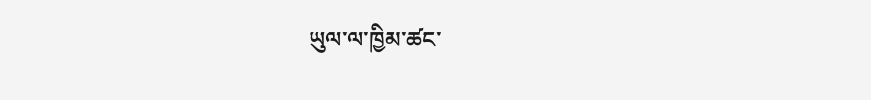ཡུལ་ལ་ཁྱིམ་ཚང་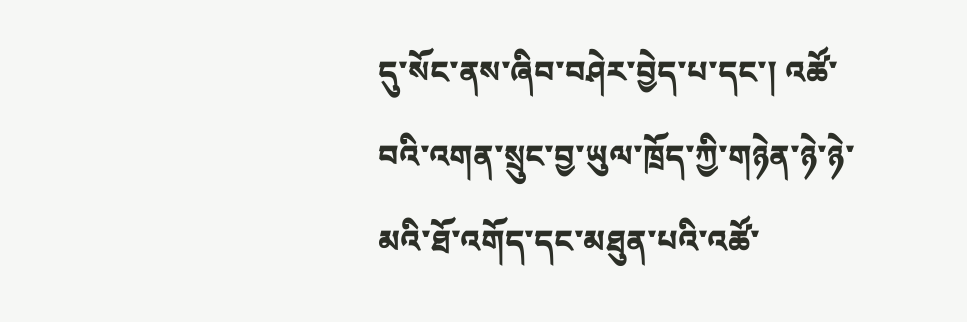དུ་སོང་ནས་ཞིབ་བཤེར་བྱེད་པ་དང་། འཚོ་བའི་འགན་སྲུང་བྱ་ཡུལ་ཁྲོད་ཀྱི་གཉེན་ཉེ་ཉེ་མའི་ཐོ་འགོད་དང་མཐུན་པའི་འཚོ་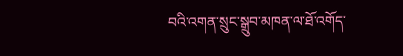བའི་འགན་སྲུང་སྒྲུབ་མཁན་ལ་ཐོ་འགོད་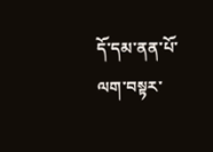དོ་དམ་ནན་པོ་ལག་བསྟར་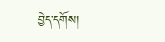བྱེད་དགོས།